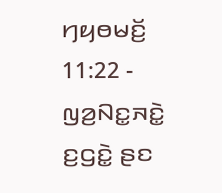ꤚꤟꤥꤗꤢꤩ꤬ 11:22 - ꤜꤤ꤬ꤡꤢ꤭ꤏꤢꤧ꤭ ꤢ꤬ꤞꤢꤧ꤭ ꤔꤢ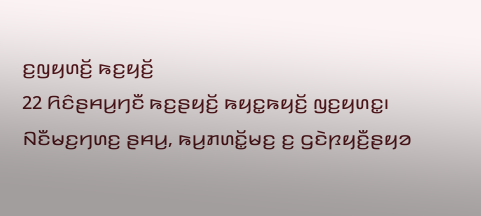ꤢ꤬ꤜꤟꤛꤢꤩ꤬ ꤒꤢ꤬ꤟꤢꤩ꤬
22 ꤖꤢꤨꤔꤌꤣ꤬ꤚꤢꤪ ꤒꤢ꤬ꤔꤟꤢꤩ꤬ ꤒꤟꤢ꤭ꤒꤟꤢꤩ꤬ ꤜꤢ꤬ꤟꤛꤢ꤭꤯ ꤡꤢꤪꤗꤢ꤬ꤚꤛꤢ꤬ ꤔꤌꤣ꤬, ꤒꤣ꤬ꤊꤛꤢꤩ꤭ꤗꤢ꤬ ꤢ꤬ ꤞꤢꤧꤐꤟꤢꤪ꤬ꤔꤟꤤ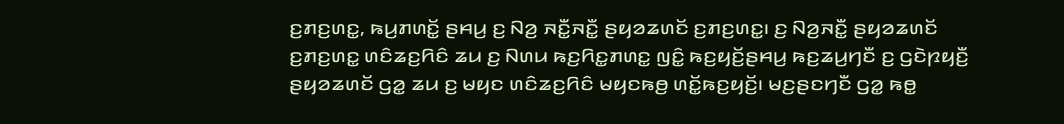ꤢ꤬ꤊꤢ꤬ꤛꤢ꤭, ꤒꤣ꤬ꤊꤛꤢꤩ꤭ ꤔꤌꤣ꤬ ꤢ꤬ ꤡꤤ꤬ ꤏꤢꤪ꤭ꤏꤢꤪ꤭ ꤔꤟꤤꤘꤛꤢꤩ ꤢ꤬ꤊꤢ꤬ꤛꤢ꤭꤯ ꤢ꤬ ꤡꤤ꤬ꤏꤢꤪ꤭ ꤔꤟꤤꤘꤛꤢꤩ ꤢ꤬ꤊꤢ꤬ꤛꤢ꤭ ꤛꤢꤨꤘꤢ꤬ꤖꤢꤨ ꤘꤣ ꤢ꤬ ꤡꤛꤣ ꤒꤢ꤬ꤖꤢ꤭ꤊꤛꤢ꤭ ꤜꤢꤨ꤭ ꤒꤢ꤬ꤟꤢꤩ꤬ꤔꤌꤣ꤬ ꤒꤢ꤬ꤘꤣ꤬ꤚꤢꤪ ꤢ꤬ ꤞꤢꤧꤐꤟꤢꤪ꤬ ꤔꤟꤤꤘꤛꤢꤩ ꤞꤤ꤭ ꤘꤣ ꤢ꤬ ꤗꤟꤢ ꤛꤢꤨꤘꤢ꤬ꤖꤢꤨ ꤗꤟꤢꤒꤥ꤬ ꤛꤢꤩ꤭ꤒꤢ꤬ꤟꤢꤩ꤬꤯ ꤗꤢ꤬ꤔꤢꤚꤢꤪ ꤞꤤ꤭ ꤒꤥ꤭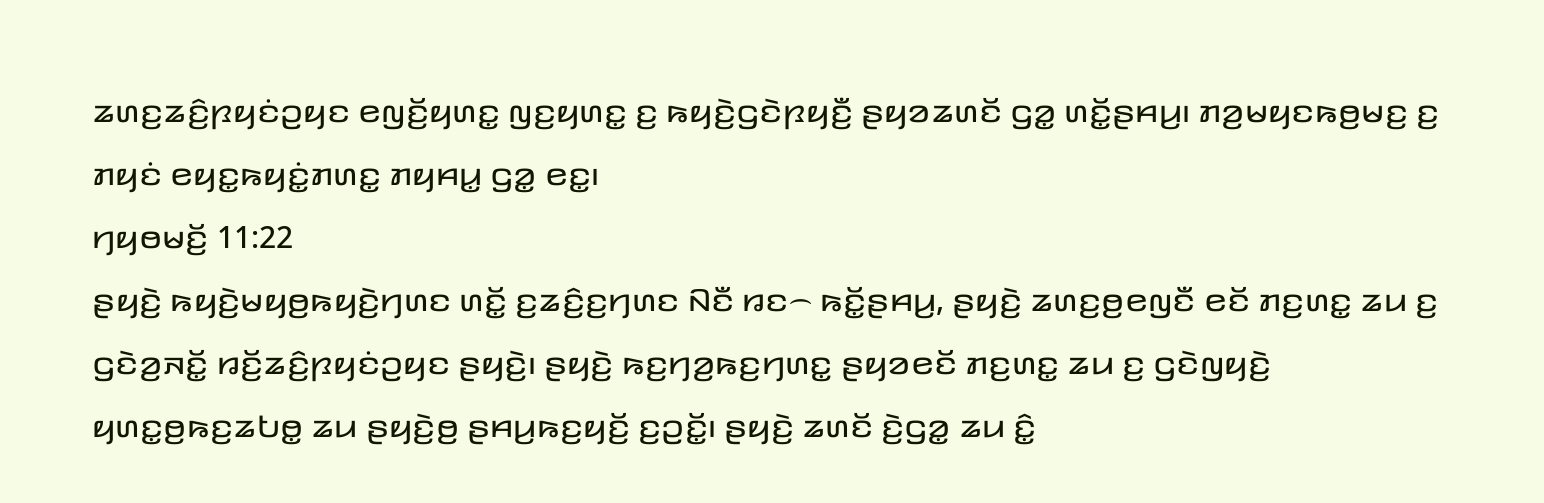ꤘꤛꤢ꤬ꤘꤢꤨ꤬ꤐꤟꤢꤦꤑꤟꤢ ꤕꤜꤢꤩ꤬ꤟꤛꤢ꤭ ꤜꤢ꤬ꤟꤛꤢ꤭ ꤢ꤬ ꤒꤟꤢꤧ꤬ꤞꤢꤧꤐꤟꤢꤪ꤬ ꤔꤟꤤꤘꤛꤢꤩ ꤞꤤ꤭ ꤛꤢꤩ꤭ꤔꤌꤣ꤬꤯ ꤊꤤ꤬ꤗꤟꤢꤒꤥ꤬ꤗꤢ꤬ ꤢ꤬ ꤊꤟꤢꤦ ꤕꤟꤢ꤭ꤒꤟꤢꤦ꤭ꤊꤛꤢ꤭ ꤊꤟꤌꤣ꤭ ꤞꤤ꤭ ꤕꤢ꤭꤯
ꤚꤟꤥꤗꤢꤩ꤬ 11:22
ꤔꤟꤢꤧ꤬ ꤒꤟꤢꤧ꤬ꤗꤟꤥ꤬ꤒꤟꤢꤧ꤬ꤚꤛꤢ ꤛꤢꤩ꤭ ꤢ꤬ꤘꤢꤨ꤬ꤢ꤬ꤚꤛꤢ ꤡꤢꤪ ꤙꤢ꤮ ꤒꤢꤩ꤭ꤔꤌꤣ꤬, ꤔꤟꤢꤧ꤬ ꤘꤛꤢ꤬ꤥ꤬ꤕꤜꤢꤪ ꤕꤢꤩ ꤊꤢ꤬ꤛꤢ꤭ ꤘꤣ ꤢ꤬ ꤞꤢꤧꤤ꤬ꤏꤢꤩ꤭ ꤙꤢꤩ꤬ꤘꤢꤨ꤬ꤐꤟꤢꤦꤑꤟꤢ ꤔꤟꤢꤧ꤬꤯ ꤔꤟꤢꤧ꤬ ꤒꤢ꤬ꤚꤤ꤬ꤒꤢ꤬ꤚꤛꤢ꤭ ꤔꤟꤤꤕꤢꤩ ꤊꤢ꤬ꤛꤢ꤭ ꤘꤣ ꤢ꤬ ꤞꤢꤧꤜꤟꤢꤧ꤬ ꤟꤛꤢ꤭ꤥ꤬ꤒꤢ꤬ꤘꤝꤥ꤭ ꤘꤣ ꤔꤟꤢꤧ꤬ꤥ꤬ ꤔꤌꤣ꤬ꤒꤢ꤬ꤟꤢꤩ꤬ ꤢ꤬ꤑꤢꤩ꤭꤯ ꤔꤟꤢꤧ꤬ ꤘꤛꤢꤩ ꤢꤧ꤬ꤞꤤ꤭ ꤘꤣ ꤢꤨ꤭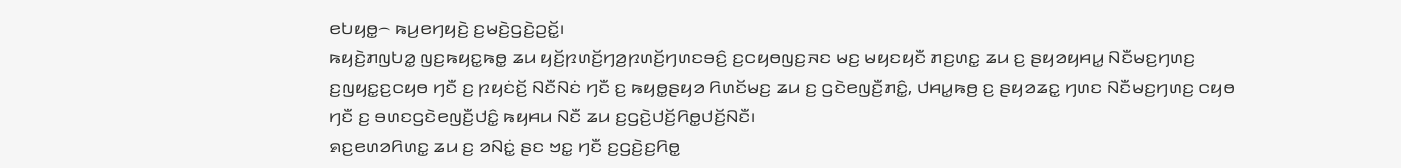ꤕꤝꤟꤥ꤭꤮ ꤒꤣ꤬ꤕꤚꤟꤢꤧ꤬ ꤢ꤬ꤗꤢꤧ꤬ꤞꤢꤧ꤬ꤑꤢꤩ꤭꤯
ꤒꤟꤢꤧ꤬ꤊꤜꤝꤤ꤭ ꤜꤢ꤬ꤒꤟꤢ꤭ꤒꤥ꤭ ꤘꤣ ꤟꤢꤩ꤬ꤐꤛꤢꤩ꤬ꤚꤤ꤬ꤐꤛꤢꤩ꤬ꤚꤛꤢꤋꤢꤨ꤬ ꤢ꤬ꤍꤟꤥꤜꤢ꤬ꤏꤢ ꤗꤢ꤬ ꤗꤟꤢꤟꤢꤪ ꤊꤢ꤬ꤛꤢ꤭ ꤘꤣ ꤢ꤬ ꤔꤟꤤꤟꤌꤣ꤭ ꤡꤢꤪꤗꤢ꤬ꤚꤛꤢ꤬ ꤢ꤬ꤜꤟꤢ꤭ꤢ꤬ꤍꤟꤥ ꤚꤢꤪ ꤢ꤬ ꤐꤟꤢꤦꤢꤩ꤬ ꤡꤢꤪꤡꤢꤦ ꤚꤢꤪ ꤢ꤬ ꤒꤟꤥ꤭ꤔꤟꤤ ꤖꤛꤢꤩꤗꤢ꤬ ꤘꤣ ꤢ꤬ ꤞꤢꤧꤕꤜꤢꤪ꤬ꤊꤢꤨ꤭, ꤓꤌꤣ꤭ꤒꤥ꤬ ꤢ꤬ ꤔꤟꤤꤘꤢ꤭ ꤚꤛꤢ ꤡꤢꤪꤗꤢ꤬ꤚꤛꤢ꤬ ꤍꤟꤥ ꤚꤢꤪ ꤢ꤬ ꤋꤛꤢꤞꤢꤧꤕꤜꤢꤪ꤬ꤓꤢꤨ꤭ ꤒꤟꤌꤣ ꤡꤢꤪ ꤘꤣ ꤢ꤬ꤞꤢꤧ꤬ꤓꤢꤩ꤬ꤖꤥ꤭ꤓꤢꤩ꤬ꤡꤢꤪ꤯
ꤎꤢ꤬ꤕꤛꤤꤖꤛꤢ꤭ ꤘꤣ ꤢ꤬ ꤤꤡꤢꤦ꤭ ꤔꤢ ꤠꤢ꤭ ꤚꤢꤪ ꤢ꤬ꤞꤢꤧ꤬ꤢ꤬ꤖꤥ꤭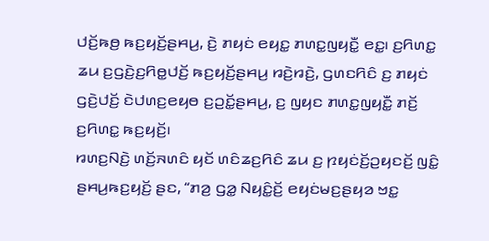ꤓꤢꤩ꤬ꤒꤥ꤬ ꤒꤢ꤬ꤟꤢꤩ꤬ꤔꤌꤣ꤬, ꤢꤧ꤬ ꤊꤟꤢꤦ ꤕꤟꤢ꤭ ꤊꤛꤢ꤭ꤜꤟꤢꤪ꤭ ꤕꤢ꤭꤯ ꤢ꤬ꤖꤛꤢ꤭ ꤘꤣ ꤢ꤬ꤞꤢꤧ꤬ꤢ꤬ꤖꤥ꤭ꤓꤢꤩ꤬ ꤒꤢ꤬ꤟꤢꤩ꤬ꤔꤌꤣ꤬ ꤙꤢꤧ꤬ꤙꤢꤧ꤬, ꤞꤛꤢꤖꤢꤨ ꤢ꤬ ꤊꤟꤢꤦ ꤞꤢꤧ꤬ꤓꤢꤩ꤬ ꤢꤧꤓꤛꤢ꤬ꤕꤟꤥ ꤢ꤬ꤑꤢꤩ꤭ꤔꤌꤣ꤬, ꤢ꤬ ꤜꤟꤢ ꤊꤛꤢ꤭ꤜꤟꤢꤪ꤭ ꤊꤢꤩ꤬ ꤢ꤬ꤖꤛꤢ꤭ ꤒꤢ꤬ꤟꤢꤩ꤬꤯
ꤙꤛꤢ꤬ꤡꤢꤧ꤬ ꤛꤢꤩ꤬ꤏꤛꤢꤨ ꤟꤢꤩ ꤛꤢꤨꤘꤢ꤬ꤖꤢꤨ ꤘꤣ ꤢ꤬ ꤐꤟꤢꤦꤢꤩ꤬ꤑꤟꤢꤢꤩ꤬ ꤜꤢꤨ꤭ ꤔꤌꤣ꤬ꤒꤢ꤬ꤟꤢꤩ꤬ ꤔꤢ, “ꤊꤤ꤬ ꤞꤤ꤭ ꤡꤟꤢꤨ꤭ꤢꤩ꤬ ꤕꤟꤢꤦꤗꤢ꤬ꤔꤟꤤ ꤠꤢ꤭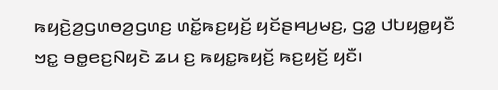ꤒꤟꤢꤧ꤬ꤤ꤬ꤞꤛꤥꤤ꤬ꤞꤛꤢ꤬ ꤛꤢꤩ꤭ꤒꤢ꤬ꤟꤢꤩ꤬ ꤟꤢꤩꤔꤌꤣ꤬ꤗꤢ꤬, ꤞꤤ꤭ ꤓꤝꤟꤥ꤭ꤟꤢꤪ ꤠꤢ꤭ ꤋꤥ꤭ꤕꤢ꤬ꤡꤟꤢꤧ ꤘꤣ ꤢ꤬ ꤒꤟꤢ꤭ꤒꤟꤢꤩ꤬ ꤒꤢ꤬ꤟꤢꤩ꤬ ꤟꤢꤪ꤯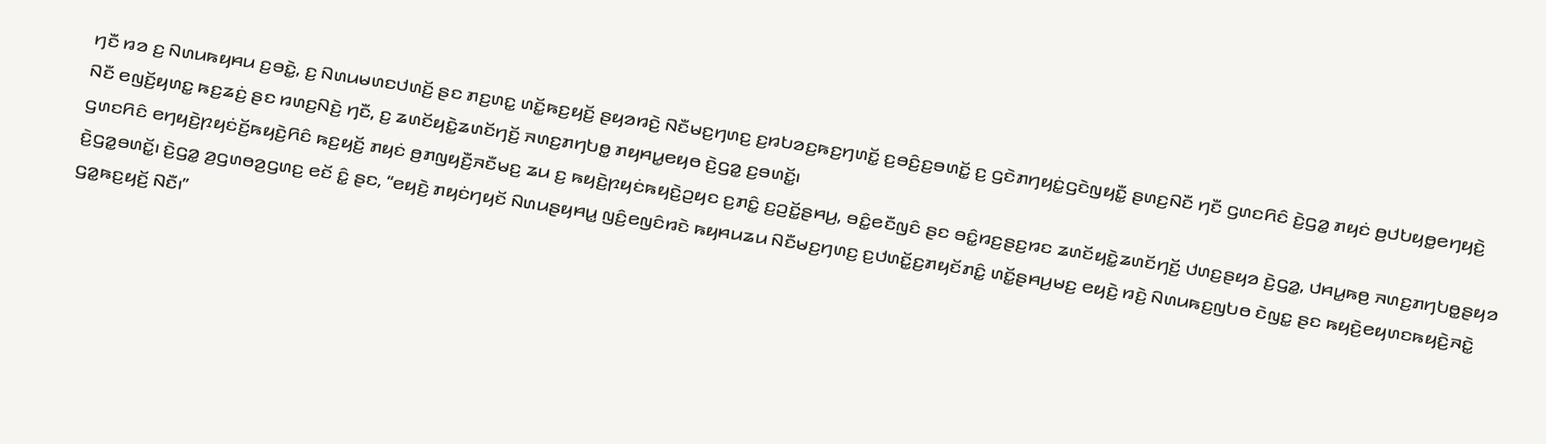ꤚꤢꤪ ꤙꤤ ꤢ꤬ ꤡꤛꤣꤒꤟꤌꤣ ꤢ꤬ꤋꤢꤧ꤭, ꤢ꤬ ꤡꤛꤣꤗꤛꤢꤓꤛꤢꤩ꤬ ꤔꤢ ꤊꤢ꤬ꤛꤢ꤭ ꤛꤢꤩ꤭ꤒꤢ꤬ꤟꤢꤩ꤬ ꤔꤟꤤꤙꤢꤧ꤬ ꤡꤢꤪꤗꤢ꤬ꤚꤛꤢ꤬ ꤢ꤬ꤙꤝꤤꤢ꤬ꤒꤢ꤬ꤚꤛꤢꤩ꤭ ꤢ꤬ꤋꤢꤨ꤬ꤢ꤬ꤋꤛꤢꤩ꤭ ꤢ꤬ ꤞꤢꤧꤊꤚꤟꤢꤦ꤭ꤞꤢꤧꤜꤟꤢꤪ꤭ ꤔꤛꤢ꤬ꤡꤢꤪ ꤚꤢꤪ ꤞꤛꤢꤖꤢꤨ ꤢꤧ꤬ꤞꤤ꤭ ꤊꤟꤢꤦ ꤥ꤬ꤓꤝꤟꤥ꤭ꤕꤚꤟꤢꤧ꤬ ꤡꤢꤪ ꤕꤜꤢꤩ꤬ꤟꤛꤢ꤭ ꤒꤢ꤬ꤘꤢꤦ꤬ ꤔꤢ ꤙꤛꤢ꤬ꤡꤢꤧ꤬ ꤚꤢꤪ, ꤢ꤬ ꤘꤛꤢꤩꤟꤢꤧ꤭ꤘꤛꤢꤩꤚꤢꤩ꤬ ꤏꤛꤢ꤬ꤊꤚꤝꤥ꤭ ꤊꤟꤌꤣ꤭ꤕꤟꤥ ꤢꤧ꤬ꤞꤤ꤭ ꤢ꤬ꤋꤛꤢꤩ꤭꤯
ꤞꤛꤢꤖꤢꤨ ꤕꤚꤟꤢꤧ꤬ꤐꤟꤢꤦꤢꤩ꤬ꤒꤟꤢꤧ꤬ꤖꤢꤨ ꤒꤢ꤬ꤟꤢꤩ꤬ ꤊꤟꤢꤦ ꤥ꤬ꤊꤜꤟꤢꤪ꤬ꤏꤢꤪꤗꤢ꤬ ꤘꤣ ꤢ꤬ ꤒꤟꤢꤧ꤬ꤐꤟꤢꤦꤒꤟꤢꤧ꤬ꤑꤟꤢ ꤢ꤬ꤊꤢꤨ꤭ ꤢ꤬ꤑꤢꤩ꤭ꤔꤌꤣ꤬, ꤋꤢꤨ꤭ꤕꤢꤪꤜꤢꤨ ꤔꤢ ꤋꤢꤨ꤭ꤙꤢ꤬ꤔꤢ꤬ꤙꤢ ꤘꤛꤢꤩꤟꤢꤧ꤭ꤘꤛꤢꤩꤚꤢꤩ꤬ ꤓꤛꤢ꤬ꤔꤟꤤ ꤢꤧ꤬ꤞꤤ꤭, ꤓꤌꤣ꤭ꤒꤥ꤬ ꤏꤛꤢ꤬ꤊꤚꤝꤥ꤭ꤔꤟꤤ ꤢꤧ꤬ꤞꤤ꤭ꤋꤛꤢꤩ꤭꤯ ꤢꤧ꤬ꤞꤤ꤭ ꤤ꤬ꤞꤛꤥꤤ꤬ꤞꤛꤢ꤬ ꤕꤢꤩ ꤢꤨ꤭ ꤔꤢ, “ꤕꤟꤢꤧ꤬ ꤊꤟꤢꤦꤚꤟꤢꤩ ꤡꤛꤣꤔꤟꤌꤣ꤭ ꤜꤢꤨ꤬ꤕꤜꤢꤨꤙꤢꤧ ꤒꤟꤌꤣꤘꤣ ꤡꤢꤪꤗꤢ꤬ꤚꤛꤢ꤬ ꤢ꤬ꤓꤛꤢꤩ꤭ꤢ꤬ꤊꤟꤢꤩꤊꤢꤨ꤭ ꤛꤢꤩ꤭ꤔꤌꤣ꤬ꤗꤢ꤬ ꤕꤟꤢꤧ꤬ ꤙꤢꤧ꤬ ꤡꤛꤣꤒꤢ꤬ꤜꤝꤥ ꤢꤧꤜꤢ꤭ ꤔꤢ ꤒꤟꤢꤧ꤬ꤕꤟꤛꤢꤒꤟꤢꤧ꤬ꤏꤢꤧ꤭ ꤞꤤ꤭ꤒꤢ꤬ꤟꤢꤩ꤬ ꤡꤢꤪ꤯”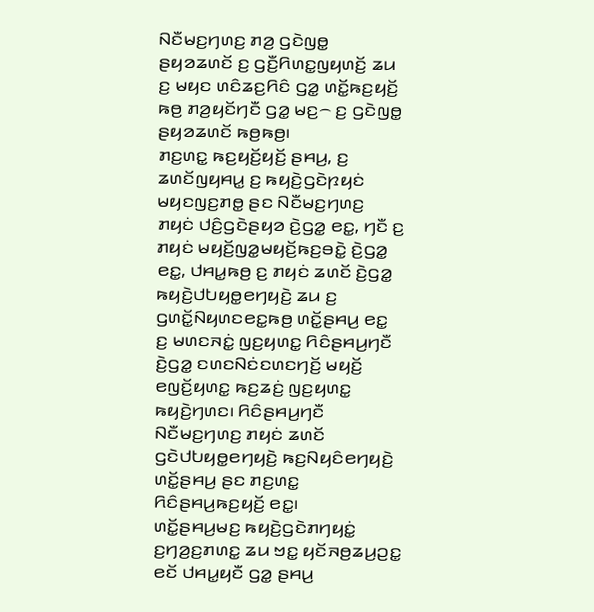ꤡꤢꤪꤗꤢ꤬ꤚꤛꤢ꤬ ꤊꤤ꤬ ꤞꤢꤧꤜꤥ꤭ ꤔꤟꤤꤘꤛꤢꤩ ꤢ꤬ ꤞꤢꤪ꤬ꤖꤛꤢ꤭ꤜꤟꤛꤢꤩ꤬ ꤘꤣ ꤢ꤬ ꤗꤟꤢ ꤛꤢꤨꤘꤢ꤬ꤖꤢꤨ ꤞꤤ꤭ ꤛꤢꤩ꤭ꤒꤢ꤬ꤟꤢꤩ꤬ ꤒꤥ꤬ ꤊꤤ꤬ꤟꤢꤩꤚꤢꤪ ꤞꤤ꤭ ꤗꤢ꤬꤮ ꤢ꤬ ꤞꤢꤧꤜꤥ꤭ ꤔꤟꤤꤘꤛꤢꤩ ꤒꤥ꤬ꤒꤥ꤬꤯
ꤊꤢ꤬ꤛꤢ꤭ ꤒꤢ꤬ꤟꤢꤩ꤬ꤟꤢꤩ꤬ ꤔꤌꤣ꤬, ꤢ꤬ ꤘꤛꤢꤩꤜꤟꤌꤣ꤭ ꤢ꤬ ꤒꤟꤢꤧ꤬ꤞꤢꤧꤐꤟꤢꤦ ꤗꤟꤢꤜꤢ꤬ꤊꤥ꤭ ꤔꤢ ꤡꤢꤪꤗꤢ꤬ꤚꤛꤢ꤬ ꤊꤟꤢꤦ ꤓꤢꤨ꤬ꤞꤢꤧꤔꤟꤤ ꤢꤧ꤬ꤞꤤ꤭ ꤕꤢ꤭, ꤚꤢꤪ ꤢ꤬ ꤊꤟꤢꤦ ꤗꤟꤢꤩ꤬ꤜꤤ꤭ꤗꤟꤢꤩ꤬ꤒꤢ꤬ꤋꤢꤧ꤭ ꤢꤧ꤬ꤞꤤ꤭ ꤕꤢ꤭, ꤓꤌꤣ꤭ꤒꤥ꤬ ꤢ꤬ ꤊꤟꤢꤦ ꤘꤛꤢꤩ ꤢꤧ꤬ꤞꤤ꤭ ꤒꤟꤢꤧ꤬ꤓꤝꤟꤥ꤭ꤕꤚꤟꤢꤧ꤬ ꤘꤣ ꤢ꤬ ꤞꤛꤢꤩ꤭ꤡꤟꤛꤢꤕꤢ꤭ꤒꤥ꤬ ꤛꤢꤩ꤭ꤔꤌꤣ꤬ ꤕꤢ꤭ ꤢ꤬ ꤗꤛꤢꤏꤢꤦ꤭ ꤜꤢ꤬ꤟꤛꤢ꤭ ꤖꤢꤨꤔꤌꤣ꤬ꤚꤢꤪ ꤢꤧ꤬ꤞꤤ꤭ ꤢꤛꤢꤡꤢꤦꤢꤛꤢꤚꤢꤩ꤬ ꤗꤟꤢꤩ꤬ ꤕꤜꤢꤩ꤬ꤟꤛꤢ꤭ ꤒꤢ꤬ꤘꤢꤦ꤬ ꤜꤢ꤬ꤟꤛꤢ꤭ ꤒꤟꤢꤧ꤬ꤚꤛꤢ꤯ ꤖꤢꤨꤔꤌꤣ꤬ꤚꤢꤪ ꤡꤢꤪꤗꤢ꤬ꤚꤛꤢ꤬ ꤊꤟꤢꤦ ꤘꤛꤢꤩ ꤞꤢꤧꤓꤝꤟꤥ꤭ꤕꤚꤟꤢꤧ꤬ ꤒꤢ꤬ꤡꤟꤢꤨꤕꤚꤟꤢꤧ꤬ ꤛꤢꤩ꤭ꤔꤌꤣ꤬ ꤔꤢ ꤊꤢ꤬ꤛꤢ꤭ ꤖꤢꤨꤔꤌꤣ꤬ꤒꤢ꤬ꤟꤢꤩ꤬ ꤕꤢ꤭꤯
ꤛꤢꤩ꤭ꤔꤌꤣ꤬ꤗꤢ꤬ ꤒꤟꤢꤧ꤬ꤞꤢꤧꤊꤚꤟꤢꤦ꤭ ꤢ꤬ꤚꤤ꤬ꤢ꤬ꤊꤛꤢ꤭ ꤘꤣ ꤠꤢ꤭ ꤟꤢꤩꤏꤥ꤬ꤘꤣ꤬ꤑꤢ꤭ ꤕꤢꤩ ꤓꤌꤣ꤭ꤟꤢꤪ ꤞꤤ꤭ ꤔꤌꤣ꤬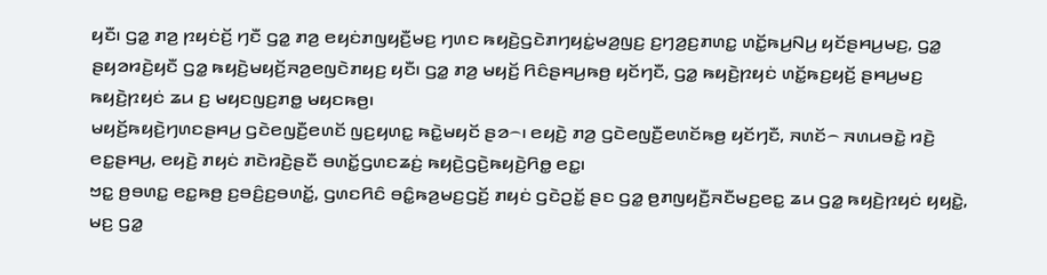ꤟꤢꤪ꤯ ꤞꤤ꤭ ꤊꤤ꤬ ꤐꤟꤢꤦꤢꤩ꤬ ꤚꤢꤪ ꤞꤤ꤭ ꤊꤤ꤬ ꤕꤟꤢꤦꤊꤜꤟꤢꤪ꤬ꤗꤢ꤬ ꤚꤛꤢ ꤒꤟꤢꤧ꤬ꤞꤢꤧꤊꤚꤟꤢꤦ꤭ꤗꤤ꤬ꤜꤢ꤬ ꤢ꤬ꤚꤤ꤬ꤢ꤬ꤊꤛꤢ꤭ ꤛꤢꤩ꤭ꤒꤣ꤬ꤡꤣ꤬ ꤟꤢꤩꤔꤌꤣ꤬ꤗꤢ꤬, ꤞꤤ꤭ ꤔꤟꤤꤙꤢꤧ꤬ꤟꤢꤪ ꤞꤤ꤭ ꤒꤟꤢꤧ꤬ꤗꤟꤢꤩ꤬ꤏꤤ꤬ꤕꤜꤢꤧꤊꤟꤢ꤬ ꤟꤢꤪ꤯ ꤞꤤ꤭ ꤊꤤ꤬ ꤗꤟꤢꤩ꤬ ꤖꤢꤨꤔꤌꤣ꤬ꤒꤥ꤬ ꤟꤢꤩꤚꤢꤪ, ꤞꤤ꤭ ꤒꤟꤢꤧ꤬ꤐꤟꤢꤦ ꤛꤢꤩ꤭ꤒꤢ꤬ꤟꤢꤩ꤬ ꤔꤌꤣ꤬ꤗꤢ꤬ ꤒꤟꤢꤧ꤬ꤐꤟꤢꤦ ꤘꤣ ꤢ꤬ ꤗꤟꤢꤜꤢ꤬ꤊꤥ꤭ ꤗꤟꤢꤒꤥ꤬꤯
ꤗꤟꤢꤩ꤬ꤒꤟꤢꤧ꤬ꤚꤛꤢꤔꤌꤣ꤬ ꤞꤢꤧꤕꤜꤢꤪ꤬ꤕꤛꤢꤩ ꤜꤢ꤬ꤟꤛꤢ꤭ ꤒꤢꤧ꤭ꤗꤟꤢꤩ ꤔꤤ꤮꤯ ꤕꤟꤢꤧ꤬ ꤊꤤ꤬ ꤞꤢꤧꤕꤜꤢꤪ꤬ꤕꤛꤢꤩꤒꤥ꤬ ꤟꤢꤩꤚꤢꤪ, ꤏꤛꤢꤩ꤮ ꤏꤛꤣꤋꤢꤧ꤭ ꤙꤢꤧ꤬ ꤕꤢ꤭ꤔꤌꤣ꤬, ꤕꤟꤢꤧ꤬ ꤊꤟꤢꤦ ꤊꤢꤧꤙꤢꤧ꤬ꤔꤢꤪ ꤋꤛꤢꤩ꤭ꤞꤛꤢꤘꤢꤦ꤬ ꤒꤟꤢꤧ꤬ꤞꤢꤧ꤬ꤒꤟꤢꤧ꤬ꤖꤥ꤭ ꤕꤢ꤭꤯
ꤠꤢ꤭ ꤥ꤬ꤋꤛꤢ꤭ ꤕꤢ꤭ꤒꤥ꤬ ꤢ꤬ꤋꤢꤨ꤬ꤢ꤬ꤋꤛꤢꤩ꤭, ꤞꤛꤢꤖꤢꤨ ꤋꤢꤨ꤭ꤒꤤ꤬ꤗꤢ꤬ꤞꤢꤩ꤬ ꤊꤟꤢꤦ ꤞꤢꤧꤑꤢꤩ꤭ ꤔꤢ ꤞꤤ꤭ ꤥ꤬ꤊꤜꤟꤢꤪ꤬ꤏꤢꤪꤗꤢ꤬ꤕꤢ꤭ ꤘꤣ ꤞꤤ꤭ ꤒꤟꤢꤧ꤬ꤐꤟꤢꤦ ꤟꤟꤢꤧ꤭, ꤗꤢ꤬ ꤞꤤ꤭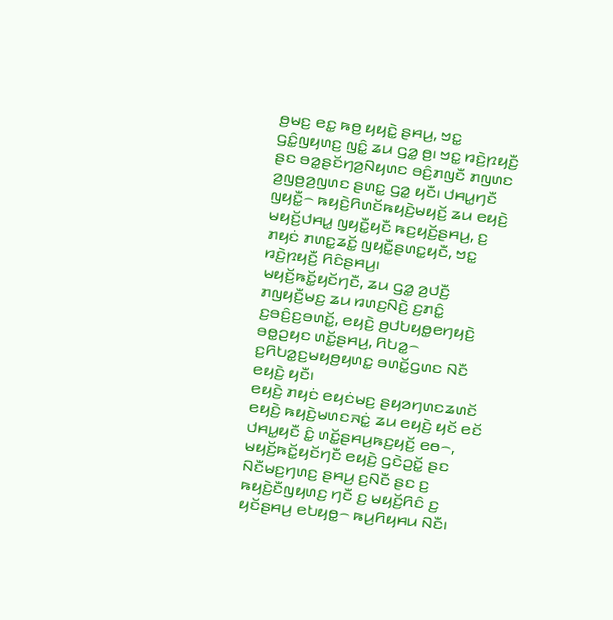ꤥ꤬ꤗꤢ꤬ ꤕꤢ꤭ ꤒꤥ꤬ ꤟꤟꤢꤧ꤭ ꤔꤌꤣ꤬, ꤠꤢ꤭ ꤞꤢꤨ꤭ꤜꤟꤛꤢ꤬ ꤜꤢꤨ꤭ ꤘꤣ ꤞꤤ꤭ ꤥ꤬꤯ ꤠꤢ꤭ ꤙꤢꤧ꤬ꤐꤟꤢꤪ꤬ ꤔꤢ ꤋꤤ꤭ꤔꤢꤩꤚꤤ꤬ꤡꤟꤛꤢ ꤋꤢꤨ꤬ꤊꤜꤢꤪ ꤊꤜꤛꤢ ꤤ꤬ꤜꤥ꤬ꤤ꤬ꤜꤛꤢ ꤔꤛꤢ꤭ ꤞꤤ꤭ ꤟꤢꤪ꤯ ꤓꤌꤣ꤭ꤚꤢꤪ ꤜꤟꤢꤪ꤭꤮ ꤒꤟꤢꤧ꤬ꤖꤛꤢꤩꤒꤟꤢꤧ꤬ꤗꤟꤢꤩ꤬ ꤘꤣ ꤕꤟꤢꤧ꤬ ꤗꤟꤢꤩ꤬ꤓꤌꤣ꤭ ꤜꤟꤢꤪ꤭ꤟꤢꤪ ꤒꤢ꤬ꤟꤢꤩ꤬ꤔꤌꤣ꤬, ꤢ꤬ ꤊꤟꤢꤦ ꤊꤛꤢ꤭ꤘꤢꤩ꤭ ꤜꤟꤢꤪ꤭ꤔꤛꤢ꤭ꤟꤢꤪ, ꤠꤢ꤭ ꤙꤢꤧ꤬ꤐꤟꤢꤪ꤬ ꤖꤢꤨꤔꤌꤣ꤬꤯
ꤗꤟꤢꤩ꤬ꤒꤢꤩ꤭ꤟꤢꤩꤚꤢꤪ, ꤘꤣ ꤞꤤ꤭ ꤤ꤬ꤓꤢꤪ꤬ ꤊꤜꤟꤢꤪ꤬ꤗꤢ꤬ ꤘꤣ ꤙꤛꤢ꤬ꤡꤢꤧ꤬ ꤢ꤬ꤊꤢꤨ꤭ ꤢ꤬ꤋꤢꤨ꤬ꤢ꤬ꤋꤛꤢꤩ꤭, ꤕꤟꤢꤧ꤬ ꤥ꤬ꤓꤝꤟꤥ꤭ꤕꤚꤟꤢꤧ꤬ ꤋꤥ꤭ꤑꤟꤢ ꤛꤢꤩ꤭ꤔꤌꤣ꤬, ꤖꤝꤤ꤭꤮ ꤢ꤬ꤖꤝꤤ꤭ꤢ꤬ꤗꤟꤥ꤬ꤟꤛꤢ꤭ ꤋꤛꤢꤩ꤭ꤞꤛꤢ ꤡꤢꤪ ꤕꤟꤢꤧ꤬ ꤟꤢꤪ꤯
ꤕꤟꤢꤧ꤬ ꤊꤟꤢꤦ ꤕꤟꤢꤦꤗꤢ꤬ ꤔꤟꤤꤚꤛꤢꤘꤛꤢꤩ ꤕꤟꤢꤧ꤬ ꤒꤟꤢꤧ꤬ꤗꤛꤢꤏꤢꤦ꤭ ꤘꤣ ꤕꤟꤢꤧ꤬ ꤟꤢꤩ ꤕꤢꤩ ꤓꤌꤣ꤭ꤟꤢꤪ ꤢꤨ꤭ ꤛꤢꤩ꤭ꤔꤌꤣ꤬ꤒꤢ꤬ꤟꤢꤩ꤬ ꤕꤥ꤮, ꤗꤟꤢꤩ꤬ꤒꤢꤩ꤭ꤟꤢꤩꤚꤢꤪ ꤕꤟꤢꤧ꤬ ꤞꤢꤧꤑꤢꤩ꤭ ꤔꤢ ꤡꤢꤪꤗꤢ꤬ꤚꤛꤢ꤬ ꤔꤌꤣ꤬ ꤢ꤬ꤡꤢꤪ ꤔꤢ ꤢ꤬ ꤒꤟꤢꤧ꤬ꤢꤪꤜꤟꤛꤢ꤬ ꤚꤢꤪ ꤢ꤬ ꤗꤟꤢꤩ꤬ꤖꤢꤨ ꤢ꤬ ꤟꤢꤩꤔꤌꤣ꤬ ꤕꤝꤟꤥ꤭꤮ ꤒꤣ꤬ꤖꤟꤌꤣ ꤡꤢꤪ꤯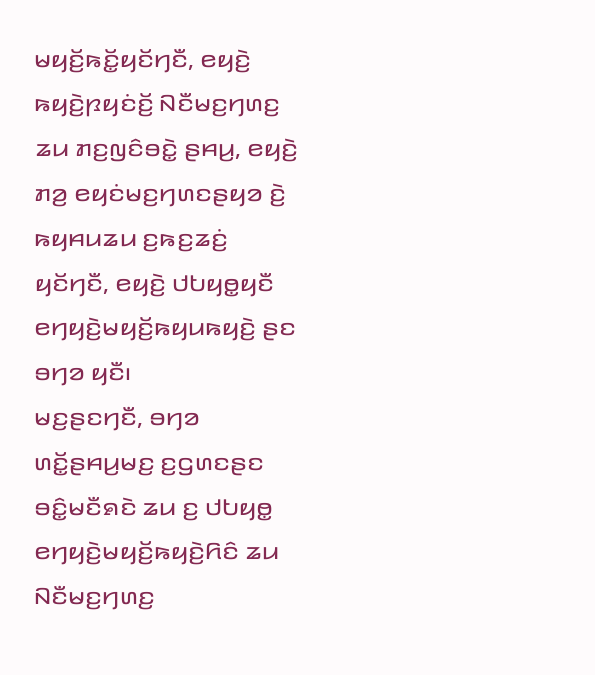ꤗꤟꤢꤩ꤬ꤒꤢꤩ꤭ꤟꤢꤩꤚꤢꤪ, ꤕꤟꤢꤧ꤬ ꤒꤟꤢꤧ꤬ꤐꤟꤢꤦꤢꤩ꤬ ꤡꤢꤪꤗꤢ꤬ꤚꤛꤢ꤬ ꤘꤣ ꤊꤢ꤬ꤜꤢꤨꤋꤢꤧ꤭ ꤔꤌꤣ꤬, ꤕꤟꤢꤧ꤬ ꤊꤤ꤬ ꤕꤟꤢꤦꤗꤢ꤬ꤚꤛꤢꤔꤟꤤ ꤢꤧ꤬ ꤒꤟꤌꤣꤘꤣ ꤢ꤬ꤒꤢ꤬ꤘꤢꤦ꤬ ꤟꤢꤩꤚꤢꤪ, ꤕꤟꤢꤧ꤬ ꤓꤝꤟꤥ꤭ꤟꤢꤪ ꤕꤚꤟꤢꤧ꤬ꤗꤟꤢꤩ꤬ꤒꤟꤣꤒꤟꤢꤧ꤬ ꤔꤢ ꤋꤚꤤ ꤟꤢꤪ꤯
ꤗꤢ꤬ꤔꤢꤚꤢꤪ, ꤋꤚꤤ ꤛꤢꤩ꤭ꤔꤌꤣ꤬ꤗꤢ꤬ ꤢ꤬ꤞꤛꤢꤔꤢ ꤋꤢꤨ꤭ꤗꤢꤪꤎꤢꤧ ꤘꤣ ꤢ꤬ ꤓꤝꤟꤥ꤭ ꤕꤚꤟꤢꤧ꤬ꤗꤟꤢꤩ꤬ꤒꤟꤢꤧ꤬ꤖꤢꤨ ꤘꤣ ꤡꤢꤪꤗꤢ꤬ꤚꤛꤢ꤬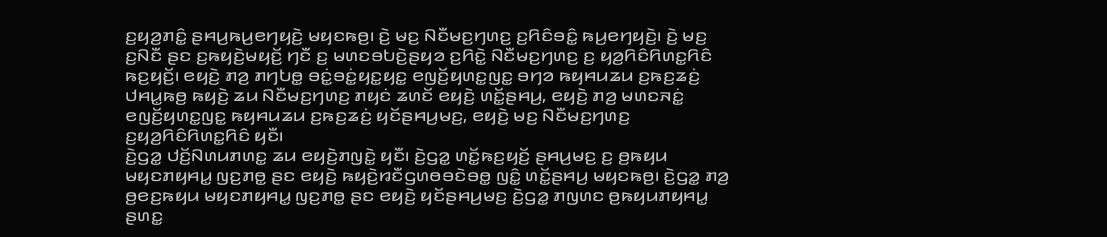ꤢ꤬ꤟꤤ꤬ꤊꤢꤨ꤭ ꤔꤌꤣ꤬ꤒꤣ꤬ꤕꤚꤟꤢꤧ꤬ ꤗꤟꤢꤒꤥ꤬꤯ ꤢꤧ꤬ ꤗꤢ꤬ ꤡꤢꤪꤗꤢ꤬ꤚꤛꤢ꤬ ꤢ꤬ꤖꤢꤨꤋꤢꤨ꤭ ꤒꤣ꤬ꤕꤚꤟꤢꤧ꤬꤯ ꤢꤧ꤬ ꤗꤢ꤬ ꤢ꤬ꤡꤢꤪ ꤔꤢ ꤢ꤬ꤒꤟꤢꤧ꤬ꤗꤟꤢꤩ꤬ ꤚꤢꤪ ꤢ꤬ ꤗꤛꤢꤋꤝꤢꤧ꤬ꤔꤟꤤ ꤢ꤬ꤖꤢꤧ꤭ ꤡꤢꤪꤗꤢ꤬ꤚꤛꤢ꤬ ꤢ꤬ ꤟꤤ꤬ꤖꤢꤨꤖꤛꤢ꤭ꤖꤢꤨ ꤒꤢ꤬ꤟꤢꤩ꤬꤯ ꤕꤟꤢꤧ꤬ ꤊꤤ꤬ ꤊꤚꤝꤥ꤭ ꤋꤢꤦ꤭ꤋꤢꤦ꤭ꤟꤢ꤭ꤟꤢ꤭ ꤕꤜꤢꤩ꤬ꤟꤛꤢ꤭ꤜꤢ꤭ ꤋꤚꤤ ꤒꤟꤌꤣꤘꤣ ꤢ꤬ꤒꤢ꤬ꤘꤢꤦ꤬ ꤓꤌꤣ꤭ꤒꤥ꤬ ꤒꤟꤢꤧ꤬ ꤘꤣ ꤡꤢꤪꤗꤢ꤬ꤚꤛꤢ꤬ ꤊꤟꤢꤦ ꤘꤛꤢꤩ ꤕꤟꤢꤧ꤬ ꤛꤢꤩ꤭ꤔꤌꤣ꤬, ꤕꤟꤢꤧ꤬ ꤊꤤ꤬ ꤗꤛꤢꤏꤢꤦ꤭ ꤕꤜꤢꤩ꤬ꤟꤛꤢ꤭ꤜꤢ꤭ ꤒꤟꤌꤣꤘꤣ ꤢ꤬ꤒꤢ꤬ꤘꤢꤦ꤬ ꤟꤢꤩꤔꤌꤣ꤬ꤗꤢ꤬, ꤕꤟꤢꤧ꤬ ꤗꤢ꤬ ꤡꤢꤪꤗꤢ꤬ꤚꤛꤢ꤬ ꤢ꤬ꤟꤤ꤬ꤖꤢꤨꤖꤛꤢ꤭ꤖꤢꤨ ꤟꤢꤪ꤯
ꤢꤧ꤬ꤞꤤ꤭ ꤓꤢꤩ꤬ꤡꤛꤣꤊꤛꤢ꤭ ꤘꤣ ꤕꤟꤢꤧ꤬ꤊꤜꤢꤧ꤭ ꤟꤢꤪ꤯ ꤢꤧ꤬ꤞꤤ꤭ ꤛꤢꤩ꤭ꤒꤢ꤬ꤟꤢꤩ꤬ ꤔꤌꤣ꤬ꤗꤢ꤬ ꤢ꤬ ꤥ꤬ꤒꤟꤣ ꤗꤟꤢꤊꤟꤌꤣ꤭ ꤜꤢ꤬ꤊꤥ꤭ ꤔꤢ ꤕꤟꤢꤧ꤬ ꤒꤟꤢꤧ꤬ꤙꤢꤪꤞꤛꤥꤋꤢꤧꤋꤥ꤭ ꤜꤢꤨ꤭ ꤛꤢꤩ꤭ꤔꤌꤣ꤬ ꤗꤟꤢꤒꤥ꤬꤯ ꤢꤧ꤬ꤞꤤ꤭ ꤊꤤ꤬ ꤥ꤬ꤕꤢ꤬ꤒꤟꤣ ꤗꤟꤢꤊꤟꤌꤣ꤭ ꤜꤢ꤬ꤊꤥ꤭ ꤔꤢ ꤕꤟꤢꤧ꤬ ꤟꤢꤩꤔꤌꤣ꤬ꤗꤢ꤬ ꤢꤧ꤬ꤞꤤ꤭ ꤊꤜꤛꤢ ꤥ꤬ꤒꤟꤣꤊꤟꤌꤣ꤭ ꤔꤛꤢ꤭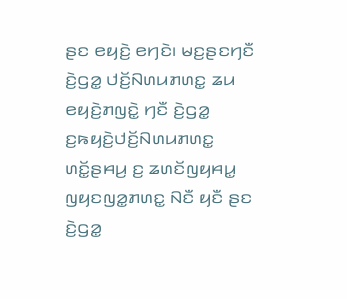ꤔꤢ ꤕꤟꤢꤧ꤬ ꤕꤚꤢꤧ꤯ ꤗꤢ꤬ꤔꤢꤚꤢꤪ ꤢꤧ꤬ꤞꤤ꤭ ꤓꤢꤩ꤬ꤡꤛꤣꤊꤛꤢ꤭ ꤘꤣ ꤕꤟꤢꤧ꤬ꤊꤜꤢꤧ꤭ ꤚꤢꤪ ꤢꤧ꤬ꤞꤤ꤭ ꤢ꤬ꤒꤟꤢꤧ꤬ꤓꤢꤩ꤬ꤡꤛꤣꤊꤛꤢ꤭ ꤛꤢꤩ꤭ꤔꤌꤣ꤬ ꤢ꤬ ꤘꤛꤢꤩꤜꤟꤌꤣ꤭ ꤜꤟꤢꤜꤤ꤭ꤊꤛꤢ꤭ ꤡꤢꤪ ꤟꤢꤪ ꤔꤢ ꤢꤧ꤬ꤞꤤ꤭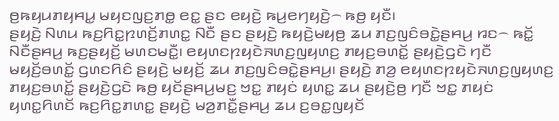ꤥ꤬ꤒꤟꤣꤊꤟꤌꤣ꤭ ꤗꤟꤢꤜꤢ꤬ꤊꤥ꤭ ꤕꤢ꤭ ꤔꤢ ꤕꤟꤢꤧ꤬ ꤒꤣ꤬ꤕꤚꤟꤢꤧ꤬꤮ ꤒꤥ꤬ ꤟꤢꤪ꤯
ꤔꤟꤢꤧ꤬ ꤡꤛꤣ ꤒꤢ꤬ꤖꤢ꤭ꤐꤛꤢꤩ꤬ꤊꤛꤢ꤭ ꤡꤢꤪ ꤔꤢ ꤔꤟꤢꤧ꤬ ꤒꤟꤢꤧ꤬ꤗꤟꤥ꤬ ꤘꤣ ꤊꤢ꤬ꤜꤢꤨꤋꤢꤧ꤭ꤔꤌꤣ꤬ ꤙꤢ꤮ ꤒꤢꤩ꤭ ꤡꤢꤪꤔꤌꤣ꤬ ꤒꤢ꤬ꤔꤟꤢꤩ꤬ ꤗꤛꤢꤗꤢꤪ꤭꤯ ꤕꤟꤛꤢꤐꤟꤢꤧꤏꤛꤢ꤬ꤜꤟꤛꤢ꤬ ꤊꤟꤢ꤬ꤋꤛꤢꤩ꤭ ꤔꤟꤢꤧ꤬ꤞꤢꤧ ꤚꤢꤪ ꤗꤟꤢꤩ꤬ꤋꤛꤢꤩ꤭ ꤞꤛꤢꤖꤢꤨ ꤔꤟꤢꤧ꤬ ꤗꤟꤢꤩ꤬ ꤘꤣ ꤊꤢ꤬ꤜꤢꤨꤋꤢꤧ꤭ꤔꤌꤣ꤬꤯ ꤔꤟꤢꤧ꤬ ꤊꤤ꤬ ꤕꤟꤛꤢꤐꤟꤢꤧꤏꤛꤢ꤬ꤜꤟꤛꤢ꤬ ꤊꤟꤢ꤬ꤋꤛꤢꤩ꤭ ꤔꤟꤢꤧ꤬ꤞꤢꤧ ꤒꤥ꤬ ꤟꤢꤩꤔꤌꤣ꤬ꤗꤢ꤬ ꤠꤢ꤭ ꤊꤟꤢꤦ ꤟꤛꤢ꤭ ꤘꤣ ꤔꤟꤢꤧ꤬ꤥ꤬ ꤚꤢꤪ ꤠꤢ꤭ ꤊꤟꤢꤦ ꤟꤛꤢ꤭ꤖꤛꤢꤩ ꤒꤢ꤬ꤖꤢ꤭ꤊꤛꤢ꤭ ꤔꤟꤢꤧ꤬ ꤗꤤ꤬ꤊꤢꤪ꤭ꤔꤌꤣ꤬ ꤘꤣ ꤢ꤬ꤋꤢ꤭ꤜꤟꤢꤩ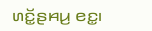ꤛꤢꤩ꤭ꤔꤌꤣ꤬ ꤕꤢ꤭꤯